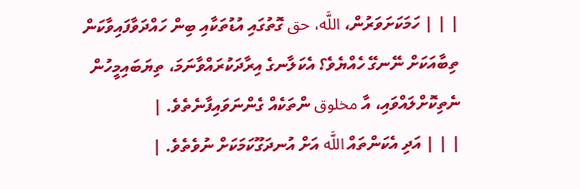| | | ހަމަކަށަވަރުން، اللَّه، حق ގޮތުގައި އުޑުތަކާއި ބިން ހައްދަވާފައިވާކަން ތިބާއަކަށް ނޭނގޭ ހެއްޔެވެ؟ އެކަލާނގެ އިރާދަކުރައްވާނަމަ، ތިޔަބައިމީހުން ނެތިކޮށްލައްވައި، އާ مخلوق ންތަކެއް ގެންނަވައިފާނެތެވެ. |
| | | އަދި އެކަންތައް اللَّه އަށް އުނދަގޫކަމަކަށް ނުވެތެވެ. |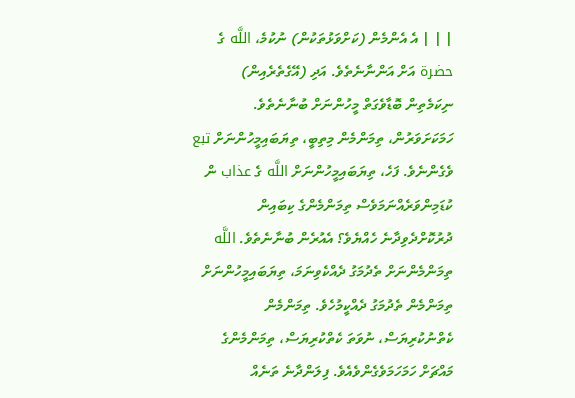| | | އެ އެންމެން (ކަށްވަޅުތަކުން) ނުކުމެ، اللَّه ގެ حضرة އަށް އަންނާނެތެވެ. އަދި (އޭގެތެރެއިން) ނިކަމެތިން ބޮޑާވެގަތް މީހުންނަށް ބުނާނެތެވެ. ހަމަކަށަވަރުން، ތިމަންމެން މިތިބީ، ތިޔަބައިމީހުންނަށް تبع ވެގެންނެވެ. ފަހެ، ތިޔަބައިމީހުންނަށް اللَّه ގެ عذاب ން ކުޑަމިންވަރެއްނަމަވެސް ތިމަންމެންގެ ކިބައިން ދުރުކޮށްދެވިދާނެ ހެއްޔެވެ؟ އެއުރެން ބުނާނެތެވެ. اللَّه ތިމަންމެންނަށް ތެދުމަގު ދެއްކެވިނަމަ، ތިޔަބައިމީހުންނަށް ތިމަންމެން ތެދުމަގު ދެއްކީމުހެވެ. ތިމަންމެން ކެތްނުކުރިޔަސް، ނުވަތަ ކެތްކުރިޔަސް، ތިމަންމެންގެ މައްޗަށް ހަމަހަމަވެގެންވެއެވެ. ފިލަންދާނެ ތަނެއް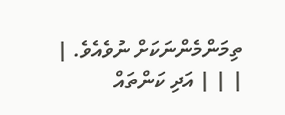ތިމަންމެންނަކަށް ނުވެއެވެ. |
| | | އަދި ކަންތައް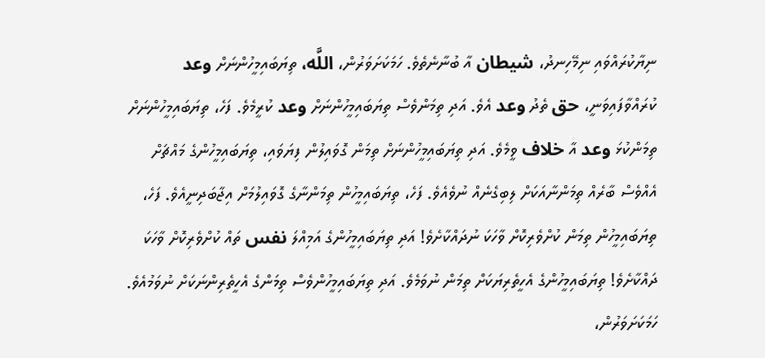ނިޔާކުރައްވައި ނިމޭހިނދު، شيطان އާ ބުނާނެތެވެ. ހަމަކަށަވަރުން، اللَّه، ތިޔަބައިމީހުންނަށް وعد ކުރައްވާފައިވަނީ، حق ތެދު وعد އެވެ. އަދި ތިމަންވެސް ތިޔަބައިމީހުންނަށް وعد ކުރީމެވެ. ފަހެ، ތިޔަބައިމީހުންނަށް ތިމަންކުޅަ وعد އާ خلاف ވީމެވެ. އަދި ތިޔަބައިމީހުންނަށް ތިމަން ގޮވައިލުން ފިޔަވައި، ތިޔަބައިމީހުންގެ މައްޗަށް އެއްވެސް ބާރެއް ތިމަންނާއަކަށް ލިބިގެނެއް ނުވެއެވެ. ފަހެ، ތިޔަބައިމީހުން ތިމަންނާގެ ގޮވައިލުމަށް އިޖާބަދިނީއެވެ. ފަހެ، ތިޔަބައިމީހުން ތިމަން ކުށްވެރިކޮށް ވާހަކަ ނުދައްކާށެވެ! އަދި ތިޔަބައިމީހުންގެ އަމިއްލަ نفس ތައް ކުށްވެރިކޮށް ވާހަކަ ދައްކާށެވެ! ތިޔަބައިމީހުންގެ އެހީތެރިޔަކަށް ތިމަން ނުވަމެވެ. އަދި ތިޔަބައިމީހުންވެސް ތިމަންގެ އެހީތެރިންނަކަށް ނުވަމުއެވެ. ހަމަކަށަވަރުން،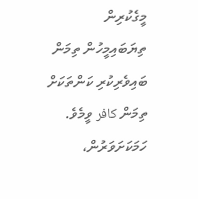މީގެކުރިން ތިޔަބައިމީހުން ތިމަން ބައިވެރިކުރި ކަންތަކަށް ތިމަން كافر ވީމެވެ. ހަމަކަށަވަރުން،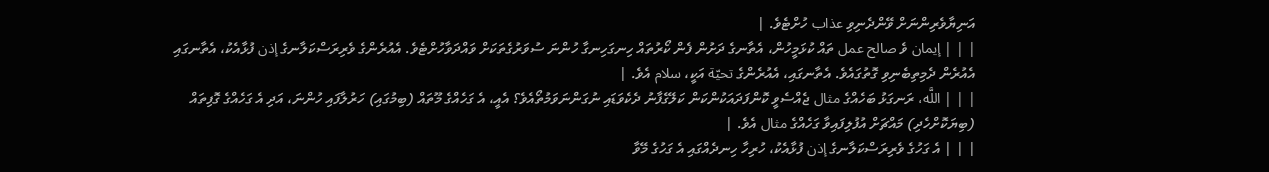އަނިޔާވެރިންނަށް ވޭންދެނިވި عذاب ހުށްޓެވެ. |
| | | إيمان ވެ صالح عمل ތައް ކުޅަމީހުން، އެތާނގެ ދަށުން ފެން ކޯރުތައް ހިނގަހިނގާ ހުންނަ ސުވަރުގެތަކަށް ވައްދަވާހުށްޓެވެ. އެއުރެންގެ ވެރިރަސްކަލާނގެ إذن ފުޅާއެކު، އެތާނގައި އެއުރެން ދެމިތިބެނިވި ގޮތުގައެވެ. އެތާނގައި، އެއުރެންގެ تحيّة އަކީ، سلام އެވެ. |
| | | اللَّه، ރަނގަޅު ބަހެއްގެ مثال ޖެއްސެވީ ކޮންފަދައަކުންކަން ކަލޭގެފާނު ދެކެވަޑައި ނުގަންނަވަމުތޯއެވެ؟ އެއީ، އެ ގަހެއްގެ މޫތައް (ބިމުގައި) ހަރުލާފައި ހުންނަ، އަދި އެ ގަހެއްގެ ގޮފިތައް (ބިޔަކޮށްހެދި) މައްޗަށް އުފުލިފައިވާ ގަހެއްގެ مثال އެވެ. |
| | | އެ ގަހުގެ ވެރިރަސްކަލާނގެ إذن ފުޅާއެކު، ހުރިހާ ހިނދެއްގައި އެ ގަހުގެ މޭވާ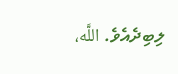ލިބިދެއެވެ. اللَّه،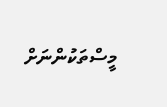މީސްތަކުންނަށް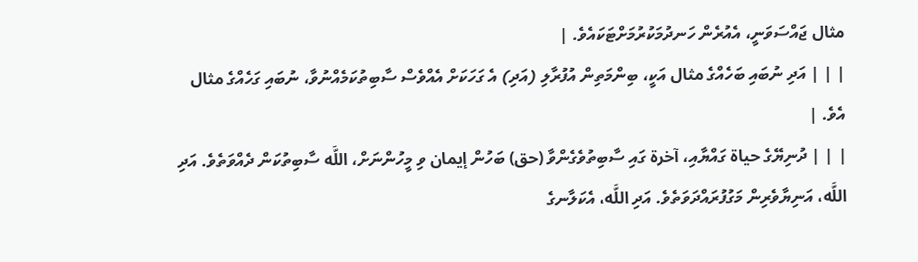مثال ޖައްސަވަނީ، އެއުރެން ހަނދުމަކުރުމަށްޓަކައެވެ. |
| | | އަދި ނުބައި ބަހެއްގެ مثال އަކީ، ބިންމަތިން އުފުރާލި (އަދި) އެ ގަހަކަށް އެއްވެސް ސާބިތުކަމެއްނުވާ، ނުބައި ގަހެއްގެ مثال އެވެ. |
| | | ދުނިޔޭގެ حياة ގައްޔާއި، آخرة ގައި ސާބިތުވެގެންވާ (حق) ބަހުން إيمان ވި މީހުންނަށް، اللَّه ސާބިތުކަން ދެއްވަތެވެ. އަދި اللَّه، އަނިޔާވެރިން މަގުފުރައްދަވަތެވެ. އަދި اللَّه، އެކަލާނގެ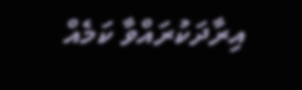އިރާދަކުރައްވާ ކަމެއް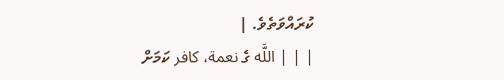ކުރައްވަތެވެ. |
| | | اللَّه ގެ نعمة، كافر ކަމަށް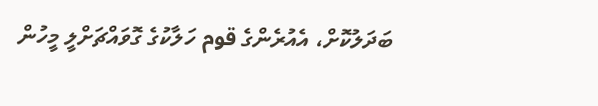ބަދަލުކޮށް، އެއުރެންގެ قوم ހަލާކުގެ ގޮވައްޗަށްލީ މީހުން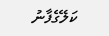ކަލޭގެފާނު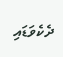ދެކެވަޑައި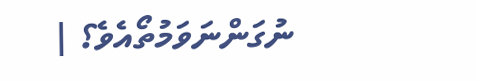ނުގަންނަވަމުތޯއެވެ؟ |